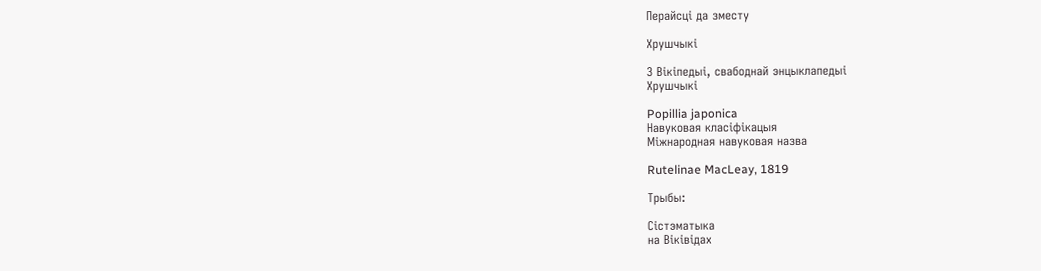Перайсці да зместу

Хрушчыкі

З Вікіпедыі, свабоднай энцыклапедыі
Хрушчыкі

Popillia japonica
Навуковая класіфікацыя
Міжнародная навуковая назва

Rutelinae MacLeay, 1819

Трыбы:

Сістэматыка
на Віківідах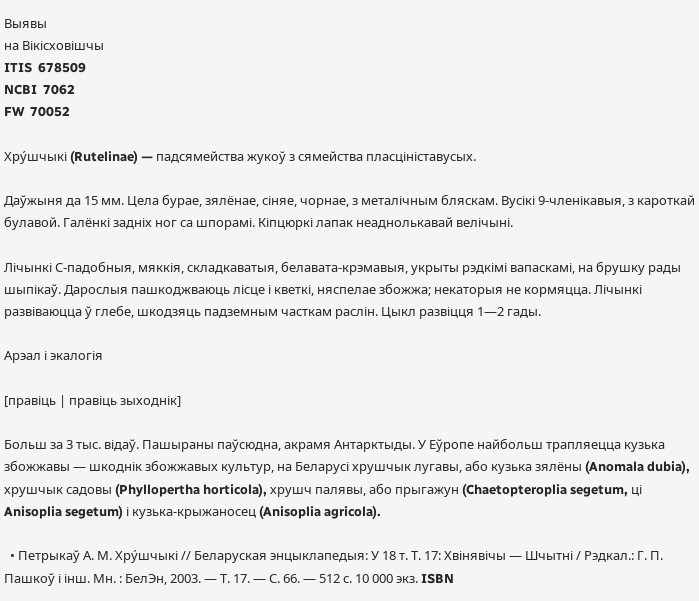Выявы
на Вікісховішчы
ITIS  678509
NCBI  7062
FW  70052

Хру́шчыкі (Rutelinae) — падсямейства жукоў з сямейства пласцініставусых.

Даўжыня да 15 мм. Цела бурае, зялёнае, сіняе, чорнае, з металічным бляскам. Вусікі 9-членікавыя, з кароткай булавой. Галёнкі задніх ног са шпорамі. Кіпцюркі лапак неаднолькавай велічыні.

Лічынкі С-падобныя, мяккія, складкаватыя, белавата-крэмавыя, укрыты рэдкімі вапаскамі, на брушку рады шыпікаў. Дарослыя пашкоджваюць лісце і кветкі, няспелае збожжа; некаторыя не кормяцца. Лічынкі развіваюцца ў глебе, шкодзяць падземным часткам раслін. Цыкл развіцця 1—2 гады.

Арэал і экалогія

[правіць | правіць зыходнік]

Больш за 3 тыс. відаў. Пашыраны паўсюдна, акрамя Антарктыды. У Еўропе найбольш трапляецца кузька збожжавы — шкоднік збожжавых культур, на Беларусі хрушчык лугавы, або кузька зялёны (Anomala dubia), хрушчык садовы (Phyllopertha horticola), хрушч палявы, або прыгажун (Chaetopteroplia segetum, ці Anisoplia segetum) і кузька-крыжаносец (Anisoplia agricola).

  • Петрыкаў А. М. Хру́шчыкі // Беларуская энцыклапедыя: У 18 т. Т. 17: Хвінявічы — Шчытні / Рэдкал.: Г. П. Пашкоў і інш. Мн. : БелЭн, 2003. — Т. 17. — С. 66. — 512 с. 10 000 экз. ISBN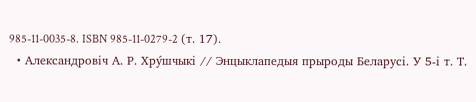985-11-0035-8. ISBN 985-11-0279-2 (т. 17).
  • Александровіч А. Р. Хру́шчыкі // Энцыклапедыя прыроды Беларусі. У 5-і т. Т.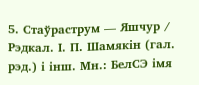5. Стаўраструм — Яшчур / Рэдкал. І. П. Шамякін (гал. рэд.) і інш. Мн.: БелСЭ імя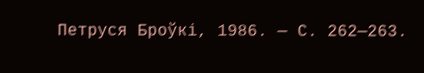Петруся Броўкі, 1986. — С. 262—263.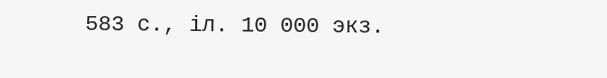583 с., іл. 10 000 экз.